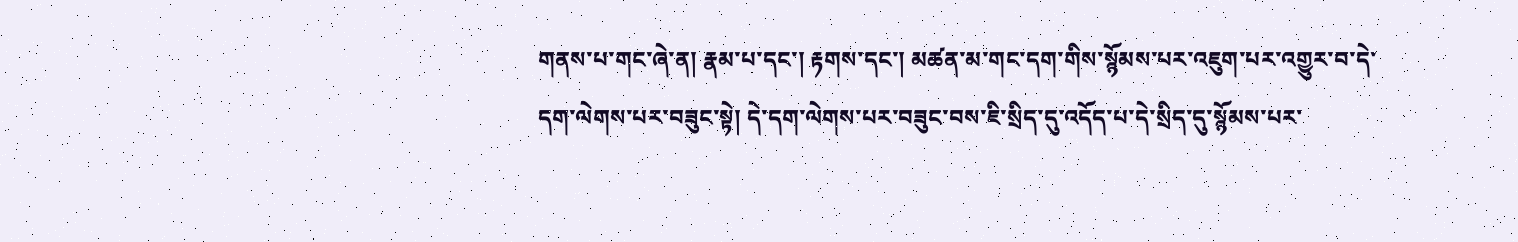གནས་པ་གང་ཞེ་ན། རྣམ་པ་དང་། རྟགས་དང་། མཚན་མ་གང་དག་གིས་སྙོམས་པར་འཇུག་པར་འགྱུར་བ་དེ་དག་ལེགས་པར་བཟུང་སྟེ། དེ་དག་ལེགས་པར་བཟུང་བས་ཇི་སྲིད་དུ་འདོད་པ་དེ་སྲིད་དུ་སྙོམས་པར་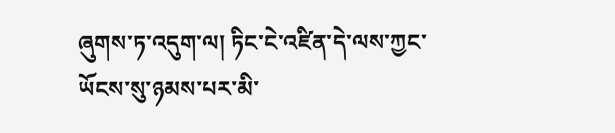ཞུགས་ཏ་འདུག་ལ། ཏིང་ངེ་འཛིན་དེ་ལས་ཀྱང་ཡོངས་སུ་ཉམས་པར་མི་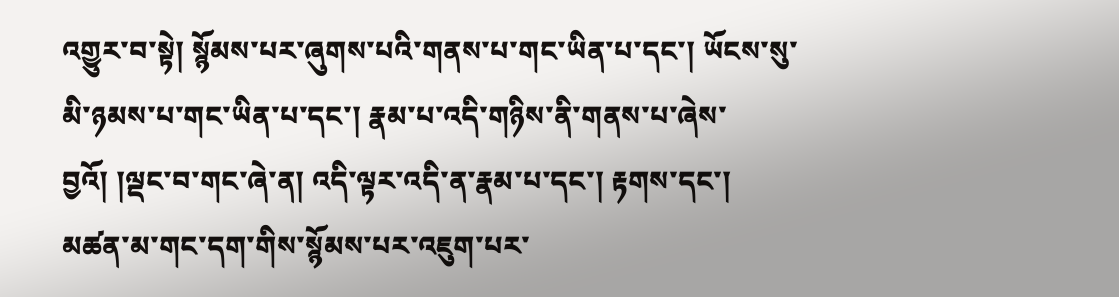འགྱུར་བ་སྟེ། སྙོམས་པར་ཞུགས་པའི་གནས་པ་གང་ཡིན་པ་དང་། ཡོངས་སུ་མི་ཉམས་པ་གང་ཡིན་པ་དང་། རྣམ་པ་འདི་གཉིས་ནི་གནས་པ་ཞེས་བྱའོ། །ལྡང་བ་གང་ཞེ་ན། འདི་ལྟར་འདི་ན་རྣམ་པ་དང་། རྟགས་དང་། མཚན་མ་གང་དག་གིས་སྙོམས་པར་འཇུག་པར་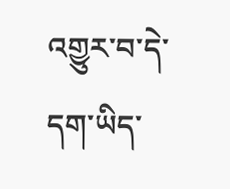འགྱུར་བ་དེ་དག་ཡིད་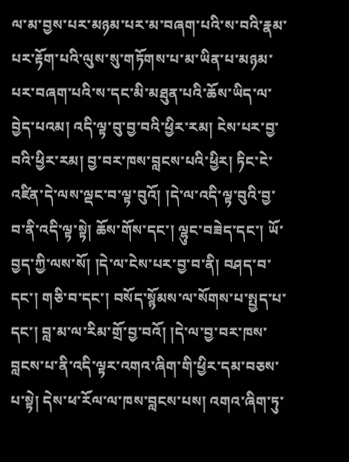ལ་མ་བྱས་པར་མཉམ་པར་མ་བཞག་པའི་ས་བའི་རྣམ་པར་རྟོག་པའི་ལུས་སུ་གཏོགས་པ་མ་ཡིན་པ་མཉམ་པར་བཞག་པའི་ས་དང་མི་མཐུན་པའི་ཆོས་ཡིད་ལ་བྱེད་པའམ། འདི་ལྟ་བུ་བྱ་བའི་ཕྱིར་རམ། ངེས་པར་བྱ་བའི་ཕྱིར་རམ། བྱ་བར་ཁས་བླངས་པའི་ཕྱིར། ཏིང་ངེ་འཛིན་དེ་ལས་ལྡང་བ་ལྟ་བུའོ། །དེ་ལ་འདི་ལྟ་བུའི་བྱ་བ་ནི་འདི་ལྟ་སྟེ། ཆོས་གོས་དང་། ལྷུང་བཟེད་དང་། ཡོ་བྱད་ཀྱི་ལས་སོ། །དེ་ལ་ངེས་པར་བྱ་བ་ནི། བཤད་བ་དང་། གཅི་བ་དང་། བསོད་སྙོམས་ལ་སོགས་པ་སྤྱད་པ་དང་། བླ་མ་ལ་རིམ་གྲོ་བྱ་བའོ། །དེ་ལ་བྱ་བར་ཁས་བླངས་པ་ནི་འདི་ལྟར་འགའ་ཞིག་གི་ཕྱིར་དམ་བཅས་པ་སྟེ། དེས་ཕ་རོལ་ལ་ཁས་བླངས་པས། འགའ་ཞིག་ཏུ་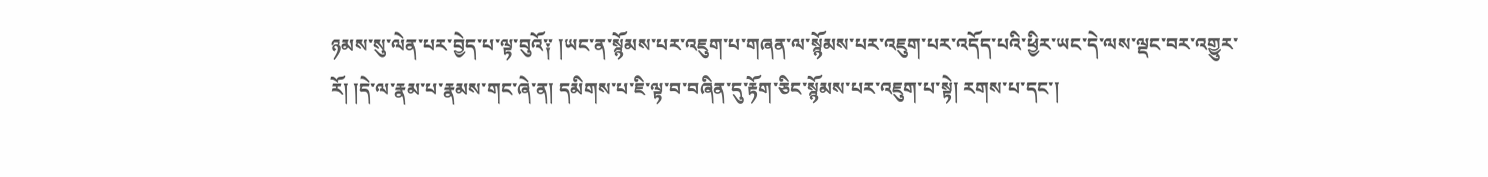ཉམས་སུ་ལེན་པར་བྱེད་པ་ལྟ་བུའོ༑ །ཡང་ན་སྙོམས་པར་འཇུག་པ་གཞན་ལ་སྙོམས་པར་འཇུག་པར་འདོད་པའི་ཕྱིར་ཡང་དེ་ལས་ལྡང་བར་འགྱུར་རོ། །དེ་ལ་རྣམ་པ་རྣམས་གང་ཞེ་ན། དམིགས་པ་ཇི་ལྟ་བ་བཞིན་དུ་རྟོག་ཅིང་སྙོམས་པར་འཇུག་པ་སྟེ། རགས་པ་དང་།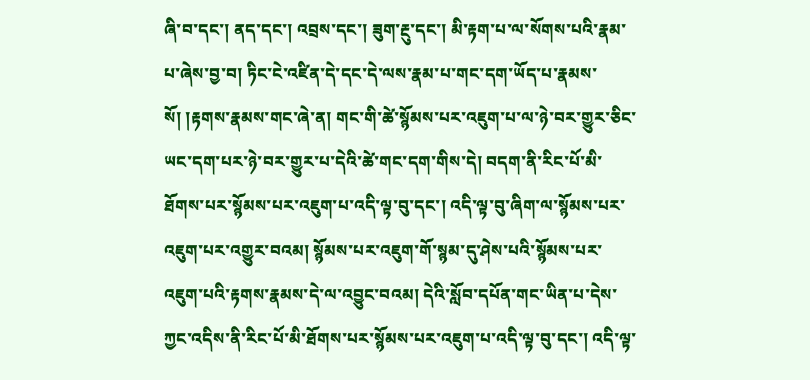ཞི་བ་དང་། ནད་དང་། འབྲས་དང་། ཟུག་རྔུ་དང་། མི་རྟག་པ་ལ་སོགས་པའི་རྣམ་པ་ཞེས་བྱ་བ། ཏིང་ངེ་འཛིན་དེ་དང་དེ་ལས་རྣམ་པ་གང་དག་ཡོད་པ་རྣམས་སོ། །རྟགས་རྣམས་གང་ཞེ་ན། གང་གི་ཚེ་སྙོམས་པར་འཇུག་པ་ལ་ཉེ་བར་གྱུར་ཅིང་ཡང་དག་པར་ཉེ་བར་གྱུར་པ་དེའི་ཚེ་གང་དག་གིས་དེ། བདག་ནི་རིང་པོ་མི་ཐོགས་པར་སྙོམས་པར་འཇུག་པ་འདི་ལྟ་བུ་དང་། འདི་ལྟ་བུ་ཞིག་ལ་སྙོམས་པར་འཇུག་པར་འགྱུར་བའམ། སྙོམས་པར་འཇུག་གོ་སྙམ་དུ་ཤེས་པའི་སྙོམས་པར་འཇུག་པའི་རྟགས་རྣམས་དེ་ལ་འབྱུང་བའམ། དེའི་སློབ་དཔོན་གང་ཡིན་པ་དེས་ཀྱང་འདིས་ནི་རིང་པོ་མི་ཐོགས་པར་སྙོམས་པར་འཇུག་པ་འདི་ལྟ་བུ་དང་། འདི་ལྟ་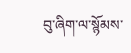བུ་ཞིག་ལ་སྙོམས་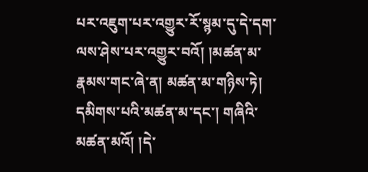པར་འཇུག་པར་འགྱུར་རོ་སྙམ་དུ་དེ་དག་ལས་ཤེས་པར་འགྱུར་བའོ། །མཚན་མ་རྣམས་གང་ཞེ་ན། མཚན་མ་གཉིས་ཏེ། དམིགས་པའི་མཚན་མ་དང་། གཞིའི་མཚན་མའོ། །དེ་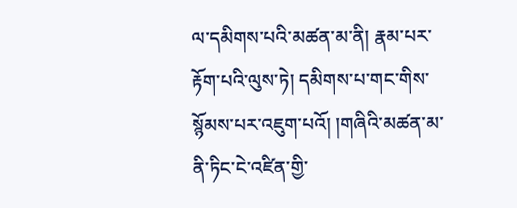ལ་དམིགས་པའི་མཚན་མ་ནི། རྣམ་པར་རྟོག་པའི་ལུས་ཏེ། དམིགས་པ་གང་གིས་སྙོམས་པར་འཇུག་པའོ། །གཞིའི་མཚན་མ་ནི་ཏིང་ངེ་འཛིན་གྱི་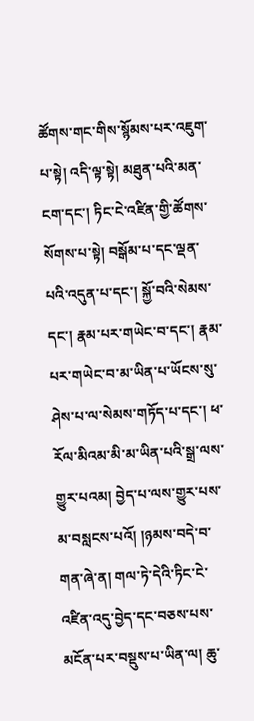ཚོགས་གང་གིས་སྙོམས་པར་འཇུག་པ་སྟེ། འདི་ལྟ་སྟེ། མཐུན་པའི་མན་ངག་དང་། ཏིང་ངེ་འཛིན་གྱི་ཚོགས་སོགས་པ་སྟེ། བསྒོམ་པ་དང་ལྡན་པའི་འདུན་པ་དང་། སྐྱོ་བའི་སེམས་དང་། རྣམ་པར་གཡེང་བ་དང་། རྣམ་པར་གཡེང་བ་མ་ཡིན་པ་ཡོངས་སུ་ཤེས་པ་ལ་སེམས་གཏོད་པ་དང་། ཕ་རོལ་མིའམ་མི་མ་ཡིན་པའི་སྒྲ་ལས་གྱུར་པའམ། བྱེད་པ་ལས་གྱུར་པས་མ་བསླངས་པའོ། །ཉམས་བདེ་བ་གན་ཞེ་ན། གལ་ཏེ་དེའི་ཏིང་ངེ་འཛིན་འདུ་བྱེད་དང་བཅས་པས་མངོན་པར་བསྡུས་པ་ཡིན་ལ། ཆུ་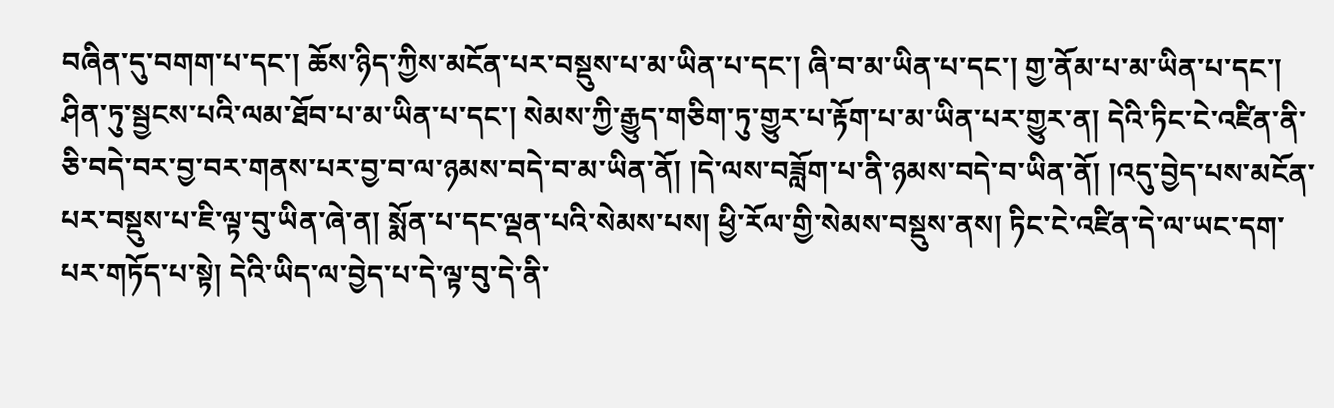བཞིན་དུ་བགག་པ་དང་། ཆོས་ཉིད་ཀྱིས་མངོན་པར་བསྡུས་པ་མ་ཡིན་པ་དང་། ཞི་བ་མ་ཡིན་པ་དང་། གྱ་ནོམ་པ་མ་ཡིན་པ་དང་། ཤིན་ཏུ་སྦྱངས་པའི་ལམ་ཐོབ་པ་མ་ཡིན་པ་དང་། སེམས་ཀྱི་རྒྱུད་གཅིག་ཏུ་གྱུར་པ་རྟོག་པ་མ་ཡིན་པར་གྱུར་ན། དེའི་ཏིང་ངེ་འཛིན་ནི་ཅི་བདེ་བར་བྱ་བར་གནས་པར་བྱ་བ་ལ་ཉམས་བདེ་བ་མ་ཡིན་ནོ། །དེ་ལས་བཟློག་པ་ནི་ཉམས་བདེ་བ་ཡིན་ནོ། །འདུ་བྱེད་པས་མངོན་པར་བསྡུས་པ་ཇི་ལྟ་བུ་ཡིན་ཞེ་ན། སྨོན་པ་དང་ལྡན་པའི་སེམས་པས། ཕྱི་རོལ་གྱི་སེམས་བསྡུས་ནས། ཏིང་ངེ་འཛིན་དེ་ལ་ཡང་དག་པར་གཏོད་པ་སྟེ། དེའི་ཡིད་ལ་བྱེད་པ་དེ་ལྟ་བུ་དེ་ནི་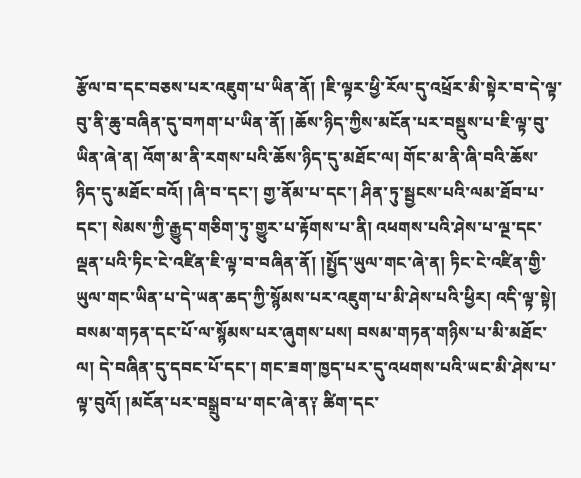རྩོལ་བ་དང་བཅས་པར་འཇུག་པ་ཡིན་ནོ། །ཇི་ལྟར་ཕྱི་རོལ་དུ་འཕྲོར་མི་སྟེར་བ་དེ་ལྟ་བུ་ནི་ཆུ་བཞིན་དུ་བཀག་པ་ཡིན་ནོ། །ཆོས་ཉིད་ཀྱིས་མངོན་པར་བསྡུས་པ་ཇི་ལྟ་བུ་ཡིན་ཞེ་ན། འོག་མ་ནི་རགས་པའི་ཆོས་ཉིད་དུ་མཐོང་ལ། གོང་མ་ནི་ཞི་བའི་ཆོས་ཉིད་དུ་མཐོང་བའོ། །ཞི་བ་དང་། གྱ་ནོམ་པ་དང་། ཤིན་ཏུ་སྦྱངས་པའི་ལམ་ཐོབ་པ་དང་། སེམས་ཀྱི་རྒྱུད་གཅིག་ཏུ་གྱུར་པ་རྟོགས་པ་ནི། འཕགས་པའི་ཤེས་པ་ལྔ་དང་ལྡན་པའི་ཏིང་ངེ་འཛིན་ཇི་ལྟ་བ་བཞིན་ནོ། །སྤྱོད་ཡུལ་གང་ཞེ་ན། ཏིང་ངེ་འཛིན་གྱི་ཡུལ་གང་ཡིན་པ་དེ་ཡན་ཆད་ཀྱི་སྙོམས་པར་འཇུག་པ་མི་ཤེས་པའི་ཕྱིར། འདི་ལྟ་སྟེ། བསམ་གཏན་དང་པོ་ལ་སྙོམས་པར་ཞུགས་པས། བསམ་གཏན་གཉིས་པ་མི་མཐོང་ལ། དེ་བཞིན་དུ་དབང་པོ་དང་། གང་ཟག་ཁྱད་པར་དུ་འཕགས་པའི་ཡང་མི་ཤེས་པ་ལྟ་བུའོ། །མངོན་པར་བསྒྲུབ་པ་གང་ཞེ་ན༑ ཚིག་དང་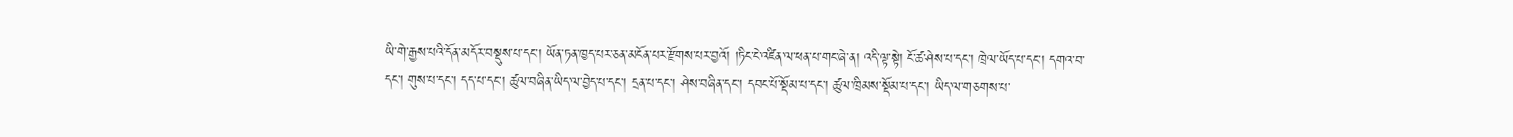ཡི་གེ་རྒྱས་པའི་དོན་མདོར་བསྡུས་པ་དང་། ཡོན་ཏན་ཁྱད་པར་ཅན་མངོན་པར་རྫོགས་པར་བྱའོ། །ཏིང་ངེ་འཛིན་ལ་ཕན་པ་གང་ཞེ་ན། འདི་ལྟ་སྟེ། ངོ་ཚ་ཤེས་པ་དང་། ཁྲེལ་ཡོད་པ་དང་། དགའ་བ་དང་། གུས་པ་དང་། དད་པ་དང་། ཚུལ་བཞིན་ཡིད་ལ་བྱེད་པ་དང་། དྲན་པ་དང་། ཤེས་བཞིན་དང་། དབང་པོ་སྡོམ་པ་དང་། ཚུལ་ཁྲིམས་སྡོམ་པ་དང་། ཡིད་ལ་གཅགས་པ་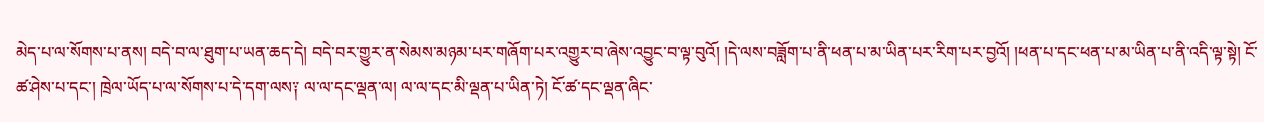མེད་པ་ལ་སོགས་པ་ནས། བདེ་བ་ལ་ཐུག་པ་ཡན་ཆད་དེ། བདེ་བར་གྱུར་ན་སེམས་མཉམ་པར་གཞོག་པར་འགྱུར་བ་ཞེས་འབྱུང་བ་ལྟ་བུའོ། །དེ་ལས་བཟློག་པ་ནི་ཕན་པ་མ་ཡིན་པར་རིག་པར་བྱའོ། །ཕན་པ་དང་ཕན་པ་མ་ཡིན་པ་ནི་འདི་ལྟ་སྟེ། ངོ་ཚ་ཤེས་པ་དང་། ཁྲེལ་ཡོད་པ་ལ་སོགས་པ་དེ་དག་ལས༑ ལ་ལ་དང་ལྡན་ལ། ལ་ལ་དང་མི་ལྡན་པ་ཡིན་ཏེ། ངོ་ཚ་དང་ལྡན་ཞིང་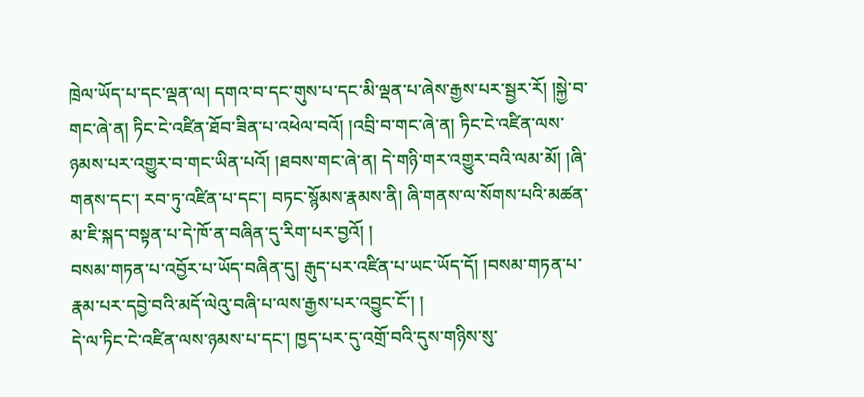ཁྲེལ་ཡོད་པ་དང་ལྡན་ལ། དགའ་བ་དང་གུས་པ་དང་མི་ལྡན་པ་ཞེས་རྒྱས་པར་སྦྱར་རོ། །སྐྱེ་བ་གང་ཞེ་ན། ཏིང་ངེ་འཛིན་ཐོབ་ཟིན་པ་འཕེལ་བའོ། །འབྲི་བ་གང་ཞེ་ན། ཏིང་ངེ་འཛིན་ལས་ཉམས་པར་འགྱུར་བ་གང་ཡིན་པའོ། །ཐབས་གང་ཞེ་ན། དེ་གཉི་གར་འགྱུར་བའི་ལམ་མོ། །ཞི་གནས་དང་། རབ་ཏུ་འཛིན་པ་དང་། བཏང་སྙོམས་རྣམས་ནི། ཞི་གནས་ལ་སོགས་པའི་མཚན་མ་ཇི་སྐད་བསྟན་པ་དེ་ཁོ་ན་བཞིན་དུ་རིག་པར་བྱའོ། །
བསམ་གཏན་པ་འབྱོར་པ་ཡོད་བཞིན་དུ། རྒུད་པར་འཛིན་པ་ཡང་ཡོད་དོ། །བསམ་གཏན་པ་རྣམ་པར་དབྱེ་བའི་མདོ་ལེའུ་བཞི་པ་ལས་རྒྱས་པར་འབྱུང་ངོ་། །
དེ་ལ་ཏིང་ངེ་འཛིན་ལས་ཉམས་པ་དང་། ཁྱད་པར་དུ་འགྲོ་བའི་དུས་གཉིས་སུ་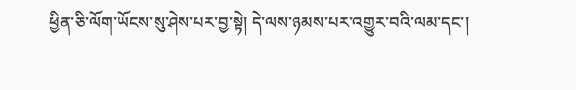ཕྱིན་ཅི་ལོག་ཡོངས་སུ་ཤེས་པར་བྱ་སྟེ། དེ་ལས་ཉམས་པར་འགྱུར་བའི་ལམ་དང་།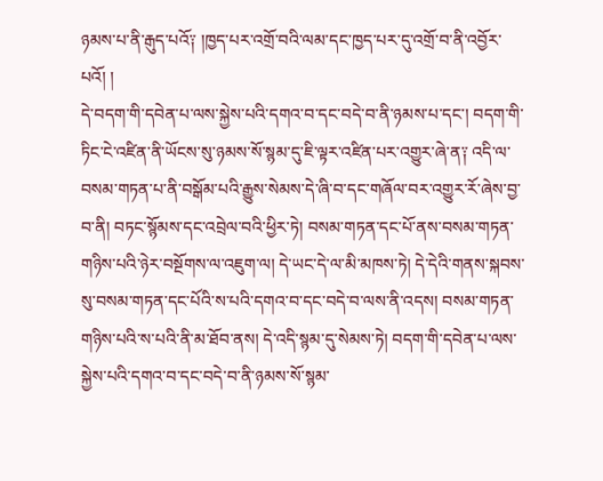ཉམས་པ་ནི་རྒུད་པའོ༑ །ཁྱད་པར་འགྲོ་བའི་ལམ་དང་ཁྱད་པར་དུ་འགྲོ་བ་ནི་འབྱོར་པའོ། །
དེ་བདག་གི་དབེན་པ་ལས་སྐྱེས་པའི་དགའ་བ་དང་བདེ་བ་ནི་ཉམས་པ་དང་། བདག་གི་ཏིང་ངེ་འཛིན་ནི་ཡོངས་སུ་ཉམས་སོ་སྙམ་དུ་ཇི་ལྟར་འཛིན་པར་འགྱུར་ཞེ་ན༑ འདི་ལ་བསམ་གཏན་པ་ནི་བསྒོམ་པའི་རྒྱུས་སེམས་དེ་ཞི་བ་དང་གཞོལ་བར་འགྱུར་རོ་ཞེས་བྱ་བ་ནི། བཏང་སྙོམས་དང་འབྲེལ་བའི་ཕྱིར་ཏེ། བསམ་གཏན་དང་པོ་ནས་བསམ་གཏན་གཉིས་པའི་ཉེར་བསྔོགས་ལ་འཇུག་ལ། དེ་ཡང་དེ་ལ་མི་མཁས་ཏེ། དེ་དེའི་གནས་སྐབས་སུ་བསམ་གཏན་དང་པོའི་ས་པའི་དགའ་བ་དང་བདེ་བ་ལས་ནི་འདས། བསམ་གཏན་གཉིས་པའི་ས་པའི་ནི་མ་ཐོབ་ནས། དེ་འདི་སྙམ་དུ་སེམས་ཏེ། བདག་གི་དབེན་པ་ལས་སྐྱེས་པའི་དགའ་བ་དང་བདེ་བ་ནི་ཉམས་སོ་སྙམ་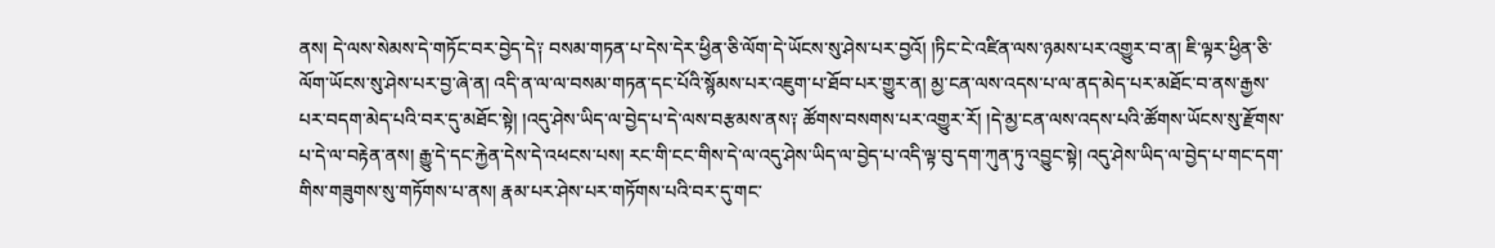ནས། དེ་ལས་སེམས་དེ་གཏོང་བར་བྱེད་དེ༑ བསམ་གཏན་པ་དེས་དེར་ཕྱིན་ཅི་ལོག་དེ་ཡོངས་སུ་ཤེས་པར་བྱའོ། །ཏིང་ངེ་འཛིན་ལས་ཉམས་པར་འགྱུར་བ་ན། ཇི་ལྟར་ཕྱིན་ཅི་ལོག་ཡོངས་སུ་ཤེས་པར་བྱ་ཞེ་ན། འདི་ན་ལ་ལ་བསམ་གཏན་དང་པོའི་སྙོམས་པར་འཇུག་པ་ཐོབ་པར་གྱུར་ན། མྱ་ངན་ལས་འདས་པ་ལ་ནད་མེད་པར་མཐོང་བ་ནས་རྒྱས་པར་བདག་མེད་པའི་བར་དུ་མཐོང་སྟེ། །འདུ་ཤེས་ཡིད་ལ་བྱེད་པ་དེ་ལས་བརྩམས་ནས༑ ཚོགས་བསགས་པར་འགྱུར་རོ། །དེ་མྱ་ངན་ལས་འདས་པའི་ཚོགས་ཡོངས་སུ་རྫོགས་པ་དེ་ལ་བརྟེན་ནས། རྒྱུ་དེ་དང་རྐྱེན་དེས་དེ་འཕངས་པས། རང་གི་ངང་གིས་དེ་ལ་འདུ་ཤེས་ཡིད་ལ་བྱེད་པ་འདི་ལྟ་བུ་དག་ཀུན་ཏུ་འབྱུང་སྟེ། འདུ་ཤེས་ཡིད་ལ་བྱེད་པ་གང་དག་གིས་གཟུགས་སུ་གཏོགས་པ་ནས། རྣམ་པར་ཤེས་པར་གཏོགས་པའི་བར་དུ་གང་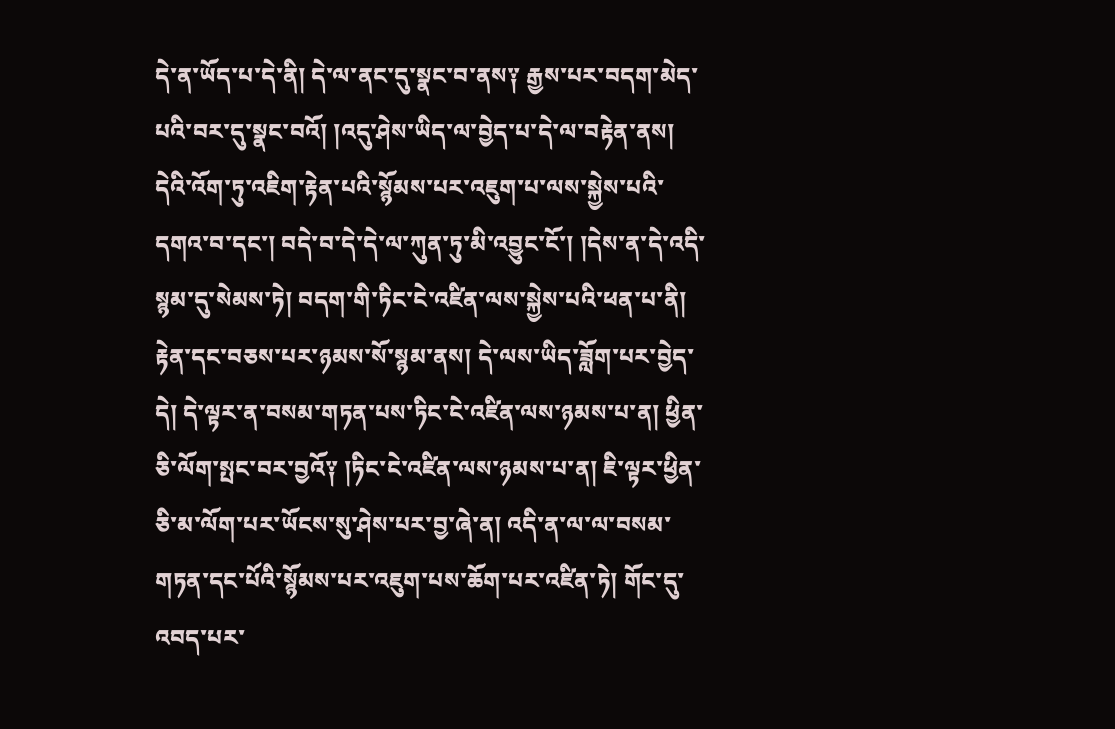དེ་ན་ཡོད་པ་དེ་ནི། དེ་ལ་ནང་དུ་སྣང་བ་ནས༑ རྒྱས་པར་བདག་མེད་པའི་བར་དུ་སྣང་བའོ། །འདུ་ཤེས་ཡིད་ལ་བྱེད་པ་དེ་ལ་བརྟེན་ནས། དེའི་འོག་ཏུ་འཇིག་རྟེན་པའི་སྙོམས་པར་འཇུག་པ་ལས་སྐྱེས་པའི་དགའ་བ་དང་། བདེ་བ་དེ་དེ་ལ་ཀུན་ཏུ་མི་འབྱུང་ངོ་། །དེས་ན་དེ་འདི་སྙམ་དུ་སེམས་ཏེ། བདག་གི་ཏིང་ངེ་འཛིན་ལས་སྐྱེས་པའི་ཕན་པ་ནི། རྟེན་དང་བཅས་པར་ཉམས་སོ་སྙམ་ནས། དེ་ལས་ཡིད་ཟློག་པར་བྱེད་དེ། དེ་ལྟར་ན་བསམ་གཏན་པས་ཏིང་ངེ་འཛིན་ལས་ཉམས་པ་ན། ཕྱིན་ཅི་ལོག་སྤང་བར་བྱའོ༑ །ཏིང་ངེ་འཛིན་ལས་ཉམས་པ་ན། ཇི་ལྟར་ཕྱིན་ཅི་མ་ལོག་པར་ཡོངས་སུ་ཤེས་པར་བྱ་ཞེ་ན། འདི་ན་ལ་ལ་བསམ་གཏན་དང་པོའི་སྙོམས་པར་འཇུག་པས་ཆོག་པར་འཛིན་ཏེ། གོང་དུ་འབད་པར་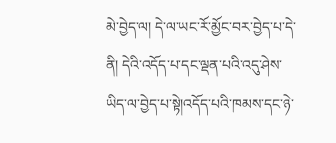མེ་བྱེད་ལ། དེ་ལ་ཡང་རོ་མྱོང་བར་བྱེད་པ་དེ་ནི། དེའི་འདོད་པ་དང་ལྡན་པའི་འདུ་ཤེས་ཡིད་ལ་བྱེད་པ་སྟེ།འདོད་པའི་ཁམས་དང་ཉེ་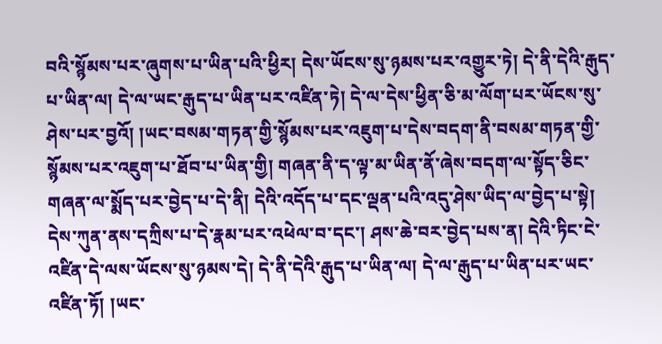བའི་སྙོམས་པར་ཞུགས་པ་ཡིན་པའི་ཕྱིར། དེས་ཡོངས་སུ་ཉམས་པར་འགྱུར་ཏེ། དེ་ནི་དེའི་རྒུད་པ་ཡིན་ལ། དེ་ལ་ཡང་རྒུད་པ་ཡིན་པར་འཛིན་ཏེ། དེ་ལ་དེས་ཕྱིན་ཅི་མ་ལོག་པར་ཡོངས་སུ་ཤེས་པར་བྱའོ། །ཡང་བསམ་གཏན་གྱི་སྙོམས་པར་འཇུག་པ་དེས་བདག་ནི་བསམ་གཏན་གྱི་སྙོམས་པར་འཇུག་པ་ཐོབ་པ་ཡིན་གྱི། གཞན་ནི་ད་ལྟ་མ་ཡིན་ནོ་ཞེས་བདག་ལ་སྟོད་ཅིང་གཞན་ལ་སྨོད་པར་བྱེད་པ་དེ་ནི། དེའི་འདོད་པ་དང་ལྡན་པའི་འདུ་ཤེས་ཡིད་ལ་བྱེད་པ་སྟེ། དེས་ཀུན་ནས་དཀྲིས་པ་དེ་རྣམ་པར་འཕེལ་བ་དང་། ཤས་ཆེ་བར་བྱེད་པས་ན། དེའི་ཏིང་ངེ་འཛིན་དེ་ལས་ཡོངས་སུ་ཉམས་དེ། དེ་ནི་དེའི་རྒུད་པ་ཡིན་ལ། དེ་ལ་རྒུད་པ་ཡིན་པར་ཡང་འཛིན་ཏོ། །ཡང་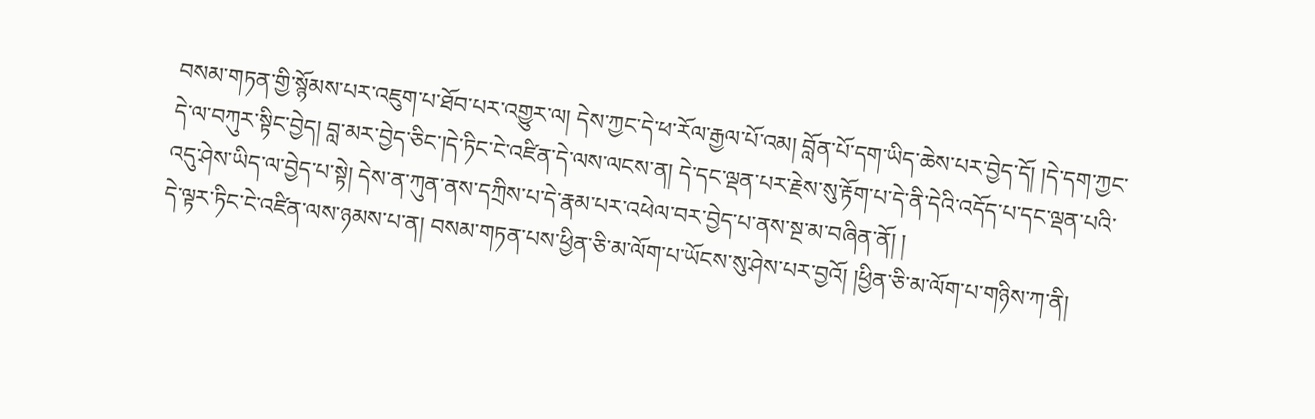བསམ་གཏན་གྱི་སྙོམས་པར་འཇུག་པ་ཐོབ་པར་འགྱུར་ལ། དེས་ཀྱང་དེ་ཕ་རོལ་རྒྱལ་པོ་འམ། བློན་པོ་དག་ཡིད་ཆེས་པར་བྱེད་དོ། །དེ་དག་ཀྱང་དེ་ལ་བཀུར་སྟིང་བྱེད། བླ་མར་བྱེད་ཅིང་།དེ་ཏིང་ངེ་འཛིན་དེ་ལས་ལངས་ན། དེ་དང་ལྡན་པར་རྗེས་སུ་རྟོག་པ་དེ་ནི་དེའི་འདོད་པ་དང་ལྡན་པའི་འདུ་ཤེས་ཡིད་ལ་བྱེད་པ་སྟེ། དེས་ན་ཀུན་ནས་དཀྲིས་པ་དེ་རྣམ་པར་འཕེལ་བར་བྱེད་པ་ནས་སྔ་མ་བཞིན་ནོ། །
དེ་ལྟར་ཏིང་ངེ་འཛིན་ལས་ཉམས་པ་ན། བསམ་གཏན་པས་ཕྱིན་ཅི་མ་ལོག་པ་ཡོངས་སུ་ཤེས་པར་བྱའོ། །ཕྱིན་ཅི་མ་ལོག་པ་གཉིས་ཀ་ནི།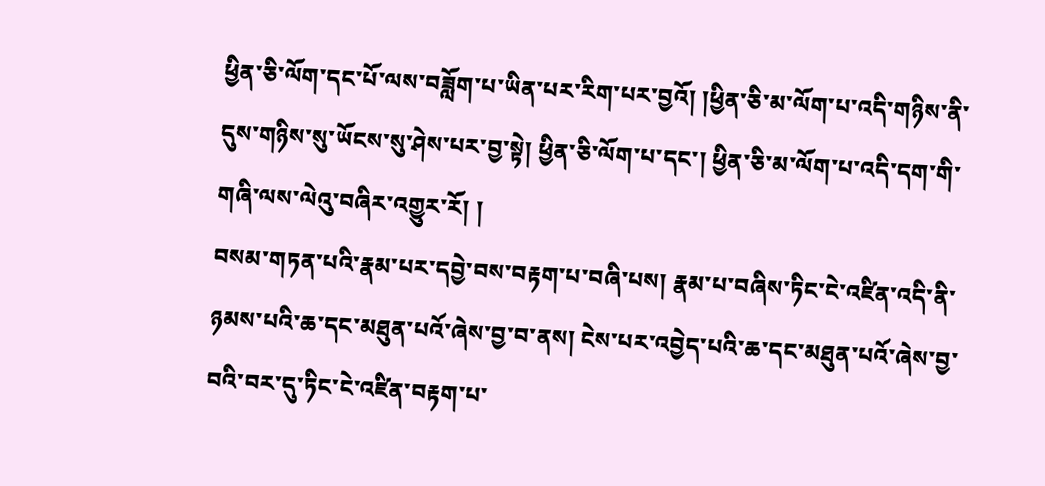ཕྱིན་ཅི་ལོག་དང་པོ་ལས་བཟློག་པ་ཡིན་པར་རིག་པར་བྱའོ། །ཕྱིན་ཅི་མ་ལོག་པ་འདི་གཉིས་ནི་དུས་གཉིས་སུ་ཡོངས་སུ་ཤེས་པར་བྱ་སྟེ། ཕྱིན་ཅི་ལོག་པ་དང་། ཕྱིན་ཅི་མ་ལོག་པ་འདི་དག་གི་གཞི་ལས་ལེའུ་བཞིར་འགྱུར་རོ། །
བསམ་གཏན་པའི་རྣམ་པར་དབྱེ་བས་བརྟག་པ་བཞི་པས། རྣམ་པ་བཞིས་ཏིང་ངེ་འཛིན་འདི་ནི་ཉམས་པའི་ཆ་དང་མཐུན་པའོ་ཞེས་བྱ་བ་ནས། ངེས་པར་འབྱེད་པའི་ཆ་དང་མཐུན་པའོ་ཞེས་བྱ་བའི་བར་དུ་ཏིང་ངེ་འཛིན་བརྟག་པ་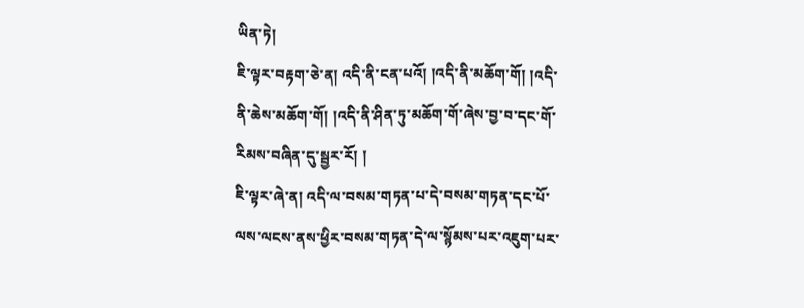ཡིན་ཏེ།
ཇི་ལྟར་བརྟག་ཅེ་ན། འདི་ནི་ངན་པའོ། །འདི་ནི་མཆོག་གོ། །འདི་ནི་ཆེས་མཆོག་གོ། །འདི་ནི་ཤིན་ཏུ་མཆོག་གོ་ཞེས་བྱ་བ་དང་གོ་རིམས་བཞིན་དུ་སྦྱར་རོ། །
ཇི་ལྟར་ཞེ་ན། འདི་ལ་བསམ་གཏན་པ་དེ་བསམ་གཏན་དང་པོ་ལས་ལངས་ནས་ཕྱིར་བསམ་གཏན་དེ་ལ་སྙོམས་པར་འཇུག་པར་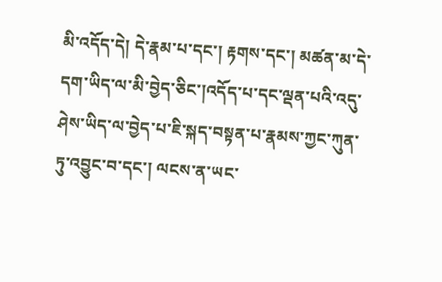མི་འདོད་དེ། དེ་རྣམ་པ་དང་། རྟགས་དང་། མཚན་མ་དེ་དག་ཡིད་ལ་མི་བྱེད་ཅིང་།འདོད་པ་དང་ལྡན་པའི་འདུ་ཤེས་ཡིད་ལ་བྱེད་པ་ཇི་སྐད་བསྟན་པ་རྣམས་ཀྱང་ཀུན་ཏུ་འབྱུང་བ་དང་། ལངས་ན་ཡང་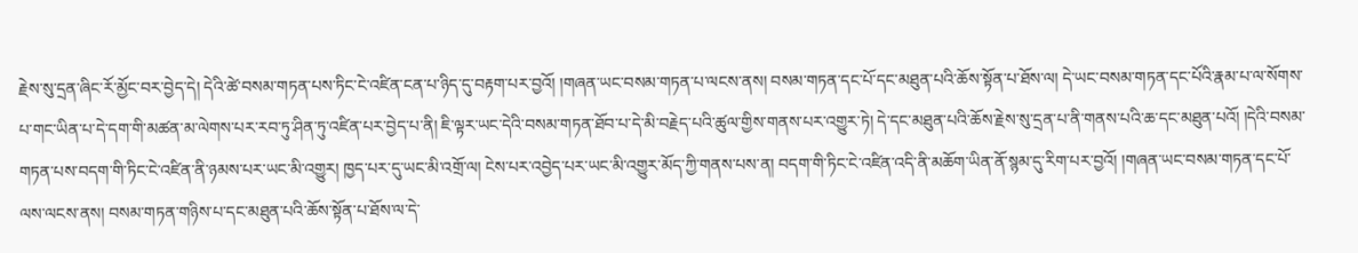རྗེས་སུ་དྲན་ཞིང་རོ་མྱོང་བར་བྱེད་དེ། དེའི་ཚེ་བསམ་གཏན་པས་ཏིང་ངེ་འཛིན་ངན་པ་ཉིད་དུ་བརྟག་པར་བྱའོ། །གཞན་ཡང་བསམ་གཏན་པ་ལངས་ནས། བསམ་གཏན་དང་པོ་དང་མཐུན་པའི་ཆོས་སྟོན་པ་ཐོས་ལ། དེ་ཡང་བསམ་གཏན་དང་པོའི་རྣམ་པ་ལ་སོགས་པ་གང་ཡིན་པ་དེ་དག་གི་མཚན་མ་ལེགས་པར་རབ་ཏུ་ཤིན་ཏུ་འཛིན་པར་བྱེད་པ་ནི། ཇི་ལྟར་ཡང་དེའི་བསམ་གཏན་ཐོབ་པ་དེ་མི་བརྗེད་པའི་ཚུལ་གྱིས་གནས་པར་འགྱུར་ཏེ། དེ་དང་མཐུན་པའི་ཆོས་རྗེས་སུ་དྲན་པ་ནི་གནས་པའི་ཆ་དང་མཐུན་པའོ། །དེའི་བསམ་གཏན་པས་བདག་གི་ཏིང་ངེ་འཛིན་ནི་ཉམས་པར་ཡང་མི་འགྱུར། ཁྱད་པར་དུ་ཡང་མི་འགྲོ་ལ། ངེས་པར་འབྱེད་པར་ཡང་མི་འགྱུར་མོད་ཀྱི་གནས་པས་ན། བདག་གི་ཏིང་ངེ་འཛིན་འདི་ནི་མཆོག་ཡིན་ནོ་སྙམ་དུ་རིག་པར་བྱའོ། །གཞན་ཡང་བསམ་གཏན་དང་པོ་ལས་ལངས་ནས། བསམ་གཏན་གཉིས་པ་དང་མཐུན་པའི་ཆོས་སྟོན་པ་ཐོས་ལ་དེ་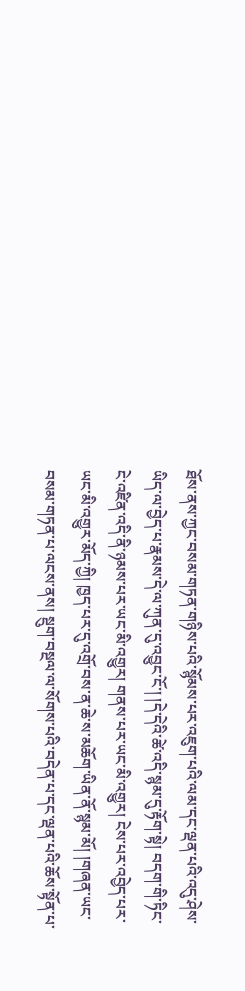ཐོས་ནས་ཀྱང་བསམ་གཏན་གཉིས་པའི་སྙོམས་པར་འཇུག་པའི་ལམ་དང་ལྡན་པའི་འདུ་ཤེས་ཡིད་ལ་བྱེད་པ་རྣམས་དེ་ལ་ཀུན་དུ་འབྱུང་ངོ་། །དེ་དེའི་ཚེ་འདི་སྙམ་དུ་རྟོག་སྟེ། བདག་གི་ཏིང་ངེ་འཛིན་འདི་ནི་ཉམས་པར་ཡང་མི་འགྱུར། གནས་པར་ཡང་མི་འགྱུར། ངེས་པར་འབྱེད་པར་ཡང་མི་འགྱུར་མོད་ཀྱི། ཁྱད་པར་དུ་འགྲོ་བས་ན་ཆེ་ས་མཆོག་ཡིན་ནོ་སྙམ་མོ། །གཞན་ཡང་བསམ་གཏན་པ་ལངས་ནས། སྡུག་བསྔལ་ལ་སོགས་པའི་བདེན་པ་དང་ལྡན་པའི་ཆོས་སྟོན་པ་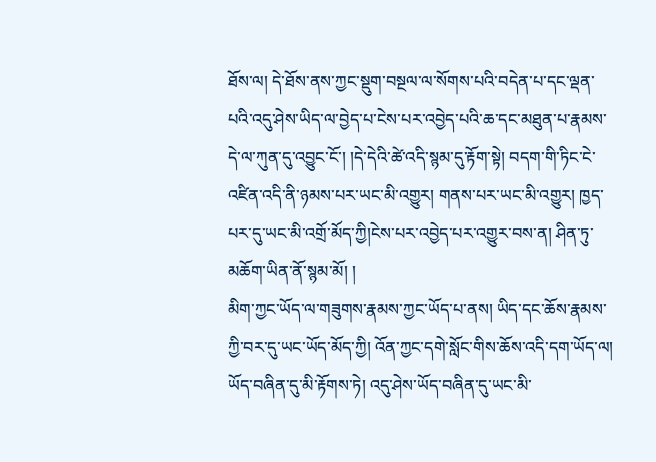ཐོས་ལ། དེ་ཐོས་ནས་ཀྱང་སྡུག་བསྔལ་ལ་སོགས་པའི་བདེན་པ་དང་ལྡན་པའི་འདུ་ཤེས་ཡིད་ལ་བྱེད་པ་ངེས་པར་འབྱེད་པའི་ཆ་དང་མཐུན་པ་རྣམས་དེ་ལ་ཀུན་དུ་འབྱུང་ངོ་། །དེ་དེའི་ཚེ་འདི་སྙམ་དུ་རྟོག་སྟེ། བདག་གི་ཏིང་ངེ་འཛིན་འདི་ནི་ཉམས་པར་ཡང་མི་འགྱུར། གནས་པར་ཡང་མི་འགྱུར། ཁྱད་པར་དུ་ཡང་མི་འགྲོ་མོད་ཀྱི།ངེས་པར་འབྱེད་པར་འགྱུར་བས་ན། ཤིན་ཏུ་མཆོག་ཡིན་ནོ་སྙམ་མོ། །
མིག་ཀྱང་ཡོད་ལ་གཟུགས་རྣམས་ཀྱང་ཡོད་པ་ནས། ཡིད་དང་ཆོས་རྣམས་ཀྱི་བར་དུ་ཡང་ཡོད་མོད་ཀྱི། འོན་ཀྱང་དགེ་སློང་གིས་ཆོས་འདི་དག་ཡོད་ལ། ཡོད་བཞིན་དུ་མི་རྟོགས་ཏེ། འདུ་ཤེས་ཡོད་བཞིན་དུ་ཡང་མི་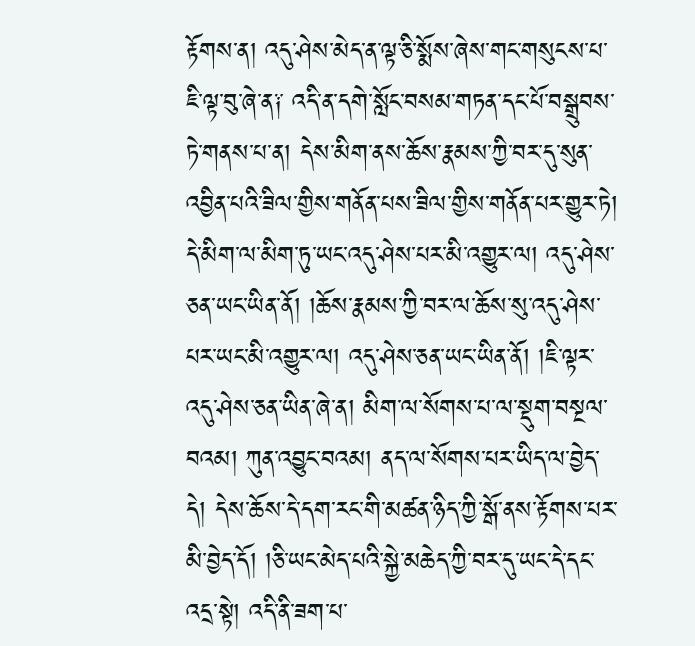རྟོགས་ན། འདུ་ཤེས་མེད་ན་ལྟ་ཅི་སྨོས་ཞེས་གང་གསུངས་པ་ཇི་ལྟ་བུ་ཞེ་ན༑ འདི་ན་དགེ་སློང་བསམ་གཏན་དང་པོ་བསྒྲུབས་ཏེ་གནས་པ་ན། དེས་མིག་ནས་ཆོས་རྣམས་ཀྱི་བར་དུ་སུན་འབྱིན་པའི་ཟིལ་གྱིས་གནོན་པས་ཟིལ་གྱིས་གནོན་པར་གྱུར་ཏེ། དེ་མིག་ལ་མིག་ཏུ་ཡང་འདུ་ཤེས་པར་མི་འགྱུར་ལ། འདུ་ཤེས་ཅན་ཡང་ཡིན་ནོ། །ཆོས་རྣམས་ཀྱི་བར་ལ་ཆོས་སུ་འདུ་ཤེས་པར་ཡང་མི་འགྱུར་ལ། འདུ་ཤེས་ཅན་ཡང་ཡིན་ནོ། །ཇི་ལྟར་འདུ་ཤེས་ཅན་ཡིན་ཞེ་ན། མིག་ལ་སོགས་པ་ལ་སྡུག་བསྔལ་བའམ། ཀུན་འབྱུང་བའམ། ནད་ལ་སོགས་པར་ཡིད་ལ་བྱེད་དེ། དེས་ཆོས་དེ་དག་རང་གི་མཚན་ཉིད་ཀྱི་སྒོ་ནས་རྟོགས་པར་མི་བྱེད་དོ། །ཅི་ཡང་མེད་པའི་སྐྱེ་མཆེད་ཀྱི་བར་དུ་ཡང་དེ་དང་འདྲ་སྟེ། འདི་ནི་ཟག་པ་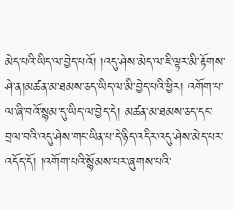མེད་པའི་ཡིད་ལ་བྱེད་པའོ། །འདུ་ཤེས་མེད་ལ་ཇི་ལྟར་མི་རྟོགས་ཤེ་ན།མཚན་མ་ཐམས་ཅད་ཡིད་ལ་མི་བྱེད་པའི་ཕྱིར། འགོག་པ་ལ་ཞི་བའོ་སྙམ་དུ་ཡིད་ལ་བྱེད་དེ། མཚན་མ་ཐམས་ཅད་དང་བྲལ་བའི་འདུ་ཤེས་གང་ཡིན་པ་དེ་ཉིད་འདིར་འདུ་ཤེས་མེད་པར་འདོད་དོ། །འགོག་པའི་སྙོམས་པར་ཞུགས་པའི་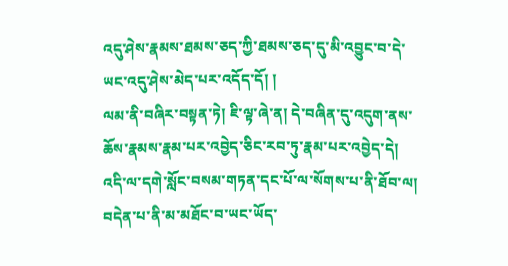འདུ་ཤེས་རྣམས་ཐམས་ཅད་ཀྱི་ཐམས་ཅད་དུ་མི་འབྱུང་བ་དེ་ཡང་འདུ་ཤེས་མེད་པར་འདོད་དོ། །
ལམ་ནི་བཞིར་བསྟན་ཏེ། ཇི་ལྟ་ཞེ་ན། དེ་བཞིན་དུ་འདུག་ནས་ཆོས་རྣམས་རྣམ་པར་འབྱེད་ཅིང་རབ་ཏུ་རྣམ་པར་འབྱེད་དེ། འདི་ལ་དགེ་སློང་བསམ་གཏན་དང་པོ་ལ་སོགས་པ་ནི་ཐོབ་ལ། བདེན་པ་ནི་མ་མཐོང་བ་ཡང་ཡོད་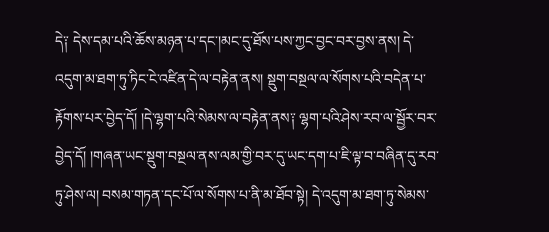དེ༑ དེས་དམ་པའི་ཆོས་མཉན་པ་དང་།མང་དུ་ཐོས་པས་ཀྱང་བྱང་བར་བྱས་ནས། དེ་འདུག་མ་ཐག་ཏུ་ཏིང་ངེ་འཛིན་དེ་ལ་བརྟེན་ནས། སྡུག་བསྔལ་ལ་སོགས་པའི་བདེན་པ་རྟོགས་པར་བྱེད་དོ། །དེ་ལྷག་པའི་སེམས་ལ་བརྟེན་ནས༑ ལྷག་པའི་ཤེས་རབ་ལ་སྦྱོར་བར་བྱེད་དོ། །གཞན་ཡང་སྡུག་བསྔལ་ནས་ལམ་གྱི་བར་དུ་ཡང་དག་པ་ཇི་ལྟ་བ་བཞིན་དུ་རབ་ཏུ་ཤེས་ལ། བསམ་གཏན་དང་པོ་ལ་སོགས་པ་ནི་མ་ཐོབ་སྟེ། དེ་འདུག་མ་ཐག་ཏུ་སེམས་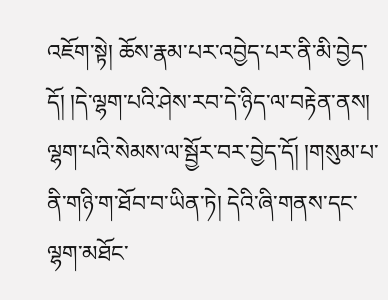འཇོག་སྟེ། ཆོས་རྣམ་པར་འབྱེད་པར་ནི་མི་བྱེད་དོ། །དེ་ལྷག་པའི་ཤེས་རབ་དེ་ཉིད་ལ་བརྟེན་ནས། ལྷག་པའི་སེམས་ལ་སྦྱོར་བར་བྱེད་དོ། །གསུམ་པ་ནི་གཉི་ག་ཐོབ་བ་ཡིན་ཏེ། དེའི་ཞི་གནས་དང་ལྷག་མཐོང་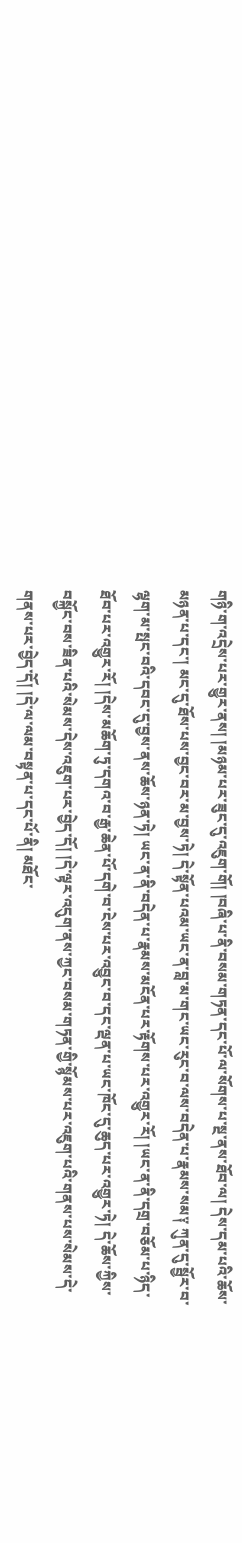གཉི་ག་འདྲེས་པར་གྱུར་ནས། །མཉམ་པར་ཟུང་དུ་འཇུག་གོ། །བཞི་པ་ནི་བསམ་གཏན་དང་པོ་ལ་སོགས་པ་སྔ་ནས་ཐོབ་ལ། དེས་དམ་པའི་ཆོས་མཉན་པ་དང་། མང་དུ་ཐོས་པས་བྱང་བར་མ་བྱས་ཏེ། དེ་སྟོན་པའམ་ཡང་ན་བླ་མ་གང་ཡང་རུང་བ་ལས་བདེན་པ་རྣམས་སམ༑ ཀུན་དུ་སྦྱོར་བ་ལྷག་མ་སྤང་བའི་དབང་དུ་བྱས་ནས་ཆོས་ཉན་ཏེ། ཡང་ན་ནི་བདེན་པ་རྣམས་མངོན་པར་རྟོགས་པར་འགྱུར་རོ། །ཡང་ན་ནི་དགྲ་བཅོམ་པ་ཉིད་ཐོབ་པར་འགྱུར་རོ། །དེས་མཆོག་ཏུ་དགའ་བ་རྒྱ་ཆེན་པོ་དགེ་བ་ངེས་པར་འབྱུང་བ་དང་ལྡན་པ་ཡང་ཁོང་དུ་ཆུད་པར་འགྱུར་ཏེ། དེ་ཆོས་ཀྱིས་བསྐྱོང་བས་ཟིན་པའི་སེམས་དེས་འཇུག་པར་བྱེད་དོ། །དེ་ལྟར་འདུག་ནས་ཀྱང་བསམ་གཏན་གྱི་སྙོམས་པར་འཇུག་པའི་གནས་པས་སེམས་དེ་གནས་པར་བྱེད་དོ། །དེ་ལ་ལམ་བསྟན་པ་དང་པོ་ནི། མཐོང་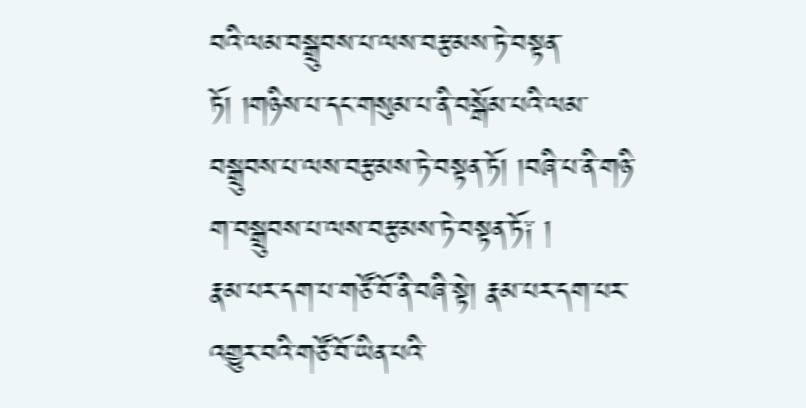བའི་ལམ་བསྒྲུབས་པ་ལས་བརྩམས་ཏེ་བསྟན་ཏོ། །གཉིས་པ་དང་གསུམ་པ་ནི་བསྒོམ་པའི་ལམ་བསྒྲུབས་པ་ལས་བརྩམས་ཏེ་བསྟན་ཏོ། །བཞི་པ་ནི་གཉི་ག་བསྒྲུབས་པ་ལས་བརྩམས་ཏེ་བསྟན་ཏོ༑ །
རྣམ་པར་དག་པ་གཙོ་བོ་ནི་བཞི་སྟེ། རྣམ་པར་དག་པར་འགྱུར་བའི་གཙོ་བོ་ཡིན་པའི་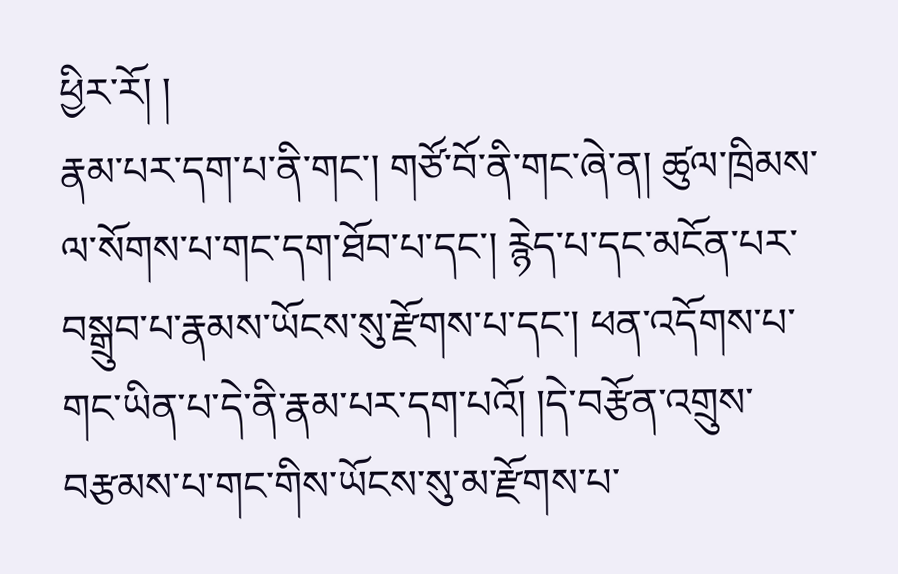ཕྱིར་རོ། །
རྣམ་པར་དག་པ་ནི་གང་། གཙོ་བོ་ནི་གང་ཞེ་ན། ཚུལ་ཁྲིམས་ལ་སོགས་པ་གང་དག་ཐོབ་པ་དང་། རྙེད་པ་དང་མངོན་པར་བསྒྲུབ་པ་རྣམས་ཡོངས་སུ་རྫོགས་པ་དང་། ཕན་འདོགས་པ་གང་ཡིན་པ་དེ་ནི་རྣམ་པར་དག་པའོ། །དེ་བརྩོན་འགྲུས་བརྩམས་པ་གང་གིས་ཡོངས་སུ་མ་རྫོགས་པ་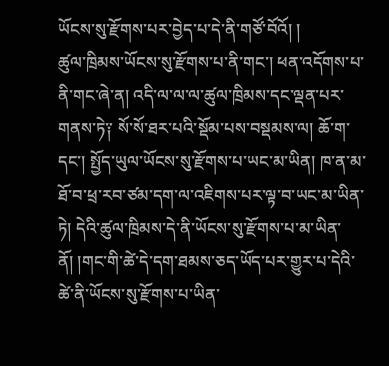ཡོངས་སུ་རྫོགས་པར་བྱེད་པ་དེ་ནི་གཙོ་བོའོ། །
ཚུལ་ཁྲིམས་ཡོངས་སུ་རྫོགས་པ་ནི་གང་། ཕན་འདོགས་པ་ནི་གང་ཞེ་ན། འདི་ལ་ལ་ལ་ཚུལ་ཁྲིམས་དང་ལྡན་པར་གནས་ཏེ༑ སོ་སོ་ཐར་པའི་སྡོམ་པས་བསྡམས་ལ། ཆོ་ག་དང་། སྤྱོད་ཡུལ་ཡོངས་སུ་རྫོགས་པ་ཡང་མ་ཡིན། ཁ་ན་མ་ཐོ་བ་ཕྲ་རབ་ཙམ་དག་ལ་འཇིགས་པར་ལྟ་བ་ཡང་མ་ཡིན་ཏེ། དེའི་ཚུལ་ཁྲིམས་དེ་ནི་ཡོངས་སུ་རྫོགས་པ་མ་ཡིན་ནོ། །གང་གི་ཚེ་དེ་དག་ཐམས་ཅད་ཡོད་པར་གྱུར་པ་དེའི་ཚེ་ནི་ཡོངས་སུ་རྫོགས་པ་ཡིན་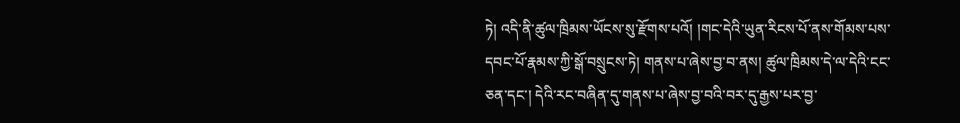ཏེ། འདི་ནི་ཚུལ་ཁྲིམས་ཡོངས་སུ་རྫོགས་པའོ། །གང་དེའི་ཡུན་རིངས་པོ་ནས་གོམས་པས་དབང་པོ་རྣམས་ཀྱི་སྒོ་བསྲུངས་ཏེ། གནས་པ་ཞེས་བྱ་བ་ནས། ཚུལ་ཁྲིམས་དེ་ལ་དེའི་ངང་ཅན་དང་། དེའི་རང་བཞིན་དུ་གནས་པ་ཞེས་བྱ་བའི་བར་དུ་རྒྱས་པར་བྱ་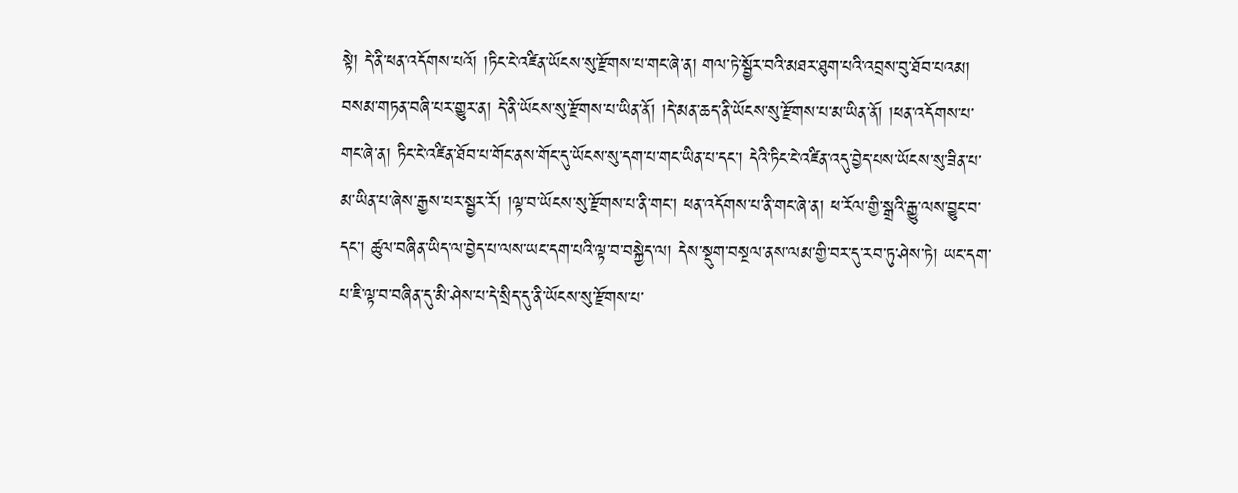སྟེ། དེ་ནི་ཕན་འདོགས་པའོ། །ཏིང་ངེ་འཛིན་ཡོངས་སུ་རྫོགས་པ་གང་ཞེ་ན། གལ་ཏེ་སྦྱོར་བའི་མཐར་ཐུག་པའི་འབྲས་བུ་ཐོབ་པའམ། བསམ་གཏན་བཞི་པར་གྱུར་ན། དེ་ནི་ཡོངས་སུ་རྫོགས་པ་ཡིན་ནོ། །དེ་མན་ཆད་ནི་ཡོངས་སུ་རྫོགས་པ་མ་ཡིན་ནོ། །ཕན་འདོགས་པ་གང་ཞེ་ན། ཏིང་ངེ་འཛིན་ཐོབ་པ་གོང་ནས་གོང་དུ་ཡོངས་སུ་དག་པ་གང་ཡིན་པ་དང་། དེའི་ཏིང་ངེ་འཛིན་འདུ་བྱེད་པས་ཡོངས་སུ་ཟིན་པ་མ་ཡིན་པ་ཞེས་རྒྱས་པར་སྦྱར་རོ། །ལྟ་བ་ཡོངས་སུ་རྫོགས་པ་ནི་གང་། ཕན་འདོགས་པ་ནི་གང་ཞེ་ན། ཕ་རོལ་གྱི་སྒྲའི་རྒྱུ་ལས་བྱུང་བ་དང་། ཚུལ་བཞིན་ཡིད་ལ་བྱེད་པ་ལས་ཡང་དག་པའི་ལྟ་བ་བསྐྱེད་ལ། དེས་སྡུག་བསྔལ་ནས་ལམ་གྱི་བར་དུ་རབ་ཏུ་ཤེས་ཏེ། ཡང་དག་པ་ཇི་ལྟ་བ་བཞིན་དུ་མི་ཤེས་པ་དེ་སྲིད་དུ་ནི་ཡོངས་སུ་རྫོགས་པ་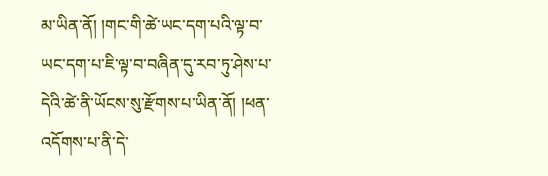མ་ཡིན་ནོ། །གང་གི་ཚེ་ཡང་དག་པའི་ལྟ་བ་ཡང་དག་པ་ཇི་ལྟ་བ་བཞིན་དུ་རབ་ཏུ་ཤེས་པ་དེའི་ཚེ་ནི་ཡོངས་སུ་རྫོགས་པ་ཡིན་ནོ། །ཕན་འདོགས་པ་ནི་དེ་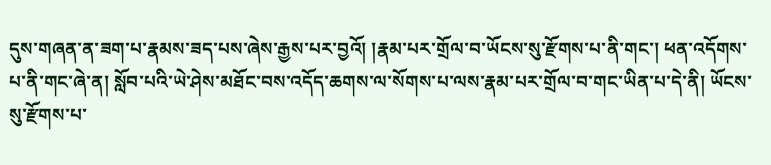དུས་གཞན་ན་ཟག་པ་རྣམས་ཟད་པས་ཞེས་རྒྱས་པར་བྱའོ། །རྣམ་པར་གྲོལ་བ་ཡོངས་སུ་རྫོགས་པ་ནི་གང་། ཕན་འདོགས་པ་ནི་གང་ཞེ་ན། སློབ་པའི་ཡེ་ཤེས་མཐོང་བས་འདོད་ཆགས་ལ་སོགས་པ་ལས་རྣམ་པར་གྲོལ་བ་གང་ཡིན་པ་དེ་ནི། ཡོངས་སུ་རྫོགས་པ་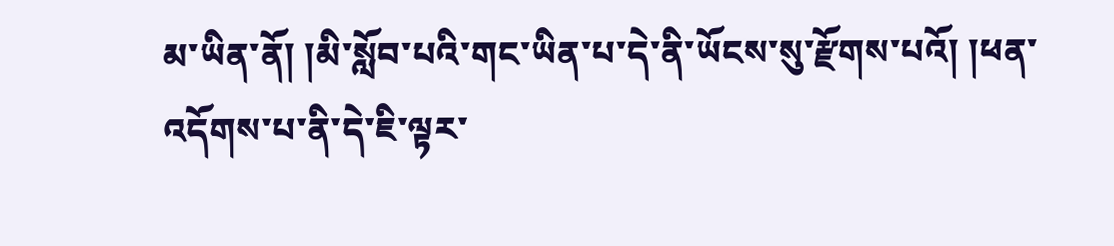མ་ཡིན་ནོ། །མི་སློབ་པའི་གང་ཡིན་པ་དེ་ནི་ཡོངས་སུ་རྫོགས་པའོ། །ཕན་འདོགས་པ་ནི་དེ་ཇི་ལྟར་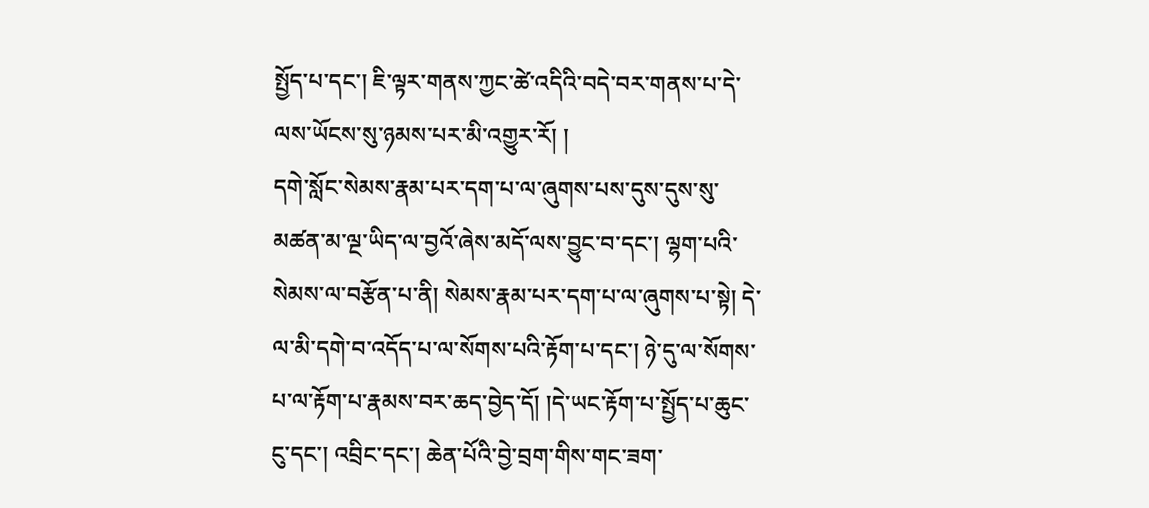སྤྱོད་པ་དང་། ཇི་ལྟར་གནས་ཀྱང་ཚེ་འདིའི་བདེ་བར་གནས་པ་དེ་ལས་ཡོངས་སུ་ཉམས་པར་མི་འགྱུར་རོ། །
དགེ་སློང་སེམས་རྣམ་པར་དག་པ་ལ་ཞུགས་པས་དུས་དུས་སུ་མཚན་མ་ལྔ་ཡིད་ལ་བྱའོ་ཞེས་མདོ་ལས་བྱུང་བ་དང་། ལྷག་པའི་སེམས་ལ་བརྩོན་པ་ནི། སེམས་རྣམ་པར་དག་པ་ལ་ཞུགས་པ་སྟེ། དེ་ལ་མི་དགེ་བ་འདོད་པ་ལ་སོགས་པའི་རྟོག་པ་དང་། ཉེ་དུ་ལ་སོགས་པ་ལ་རྟོག་པ་རྣམས་བར་ཆད་བྱེད་དོ། །དེ་ཡང་རྟོག་པ་སྤྱོད་པ་ཆུང་ངུ་དང་། འབྲིང་དང་། ཆེན་པོའི་བྱེ་བྲག་གིས་གང་ཟག་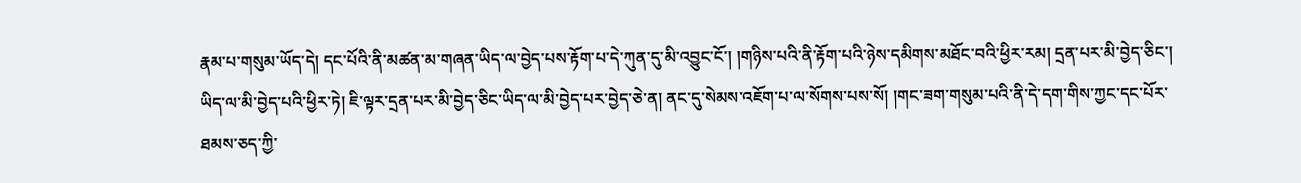རྣམ་པ་གསུམ་ཡོད་དེ། དང་པོའི་ནི་མཚན་མ་གཞན་ཡིད་ལ་བྱེད་པས་རྟོག་པ་དེ་ཀུན་དུ་མི་འབྱུང་ངོ་། །གཉིས་པའི་ནི་རྟོག་པའི་ཉེས་དམིགས་མཐོང་བའི་ཕྱིར་རམ། དྲན་པར་མི་བྱེད་ཅིང་། ཡིད་ལ་མི་བྱེད་པའི་ཕྱིར་ཏེ། ཇི་ལྟར་དྲན་པར་མི་བྱེད་ཅིང་ཡིད་ལ་མི་བྱེད་པར་བྱེད་ཅེ་ན། ནང་དུ་སེམས་འཇོག་པ་ལ་སོགས་པས་སོ། །གང་ཟག་གསུམ་པའི་ནི་དེ་དག་གིས་ཀྱང་དང་པོར་ཐམས་ཅད་ཀྱི་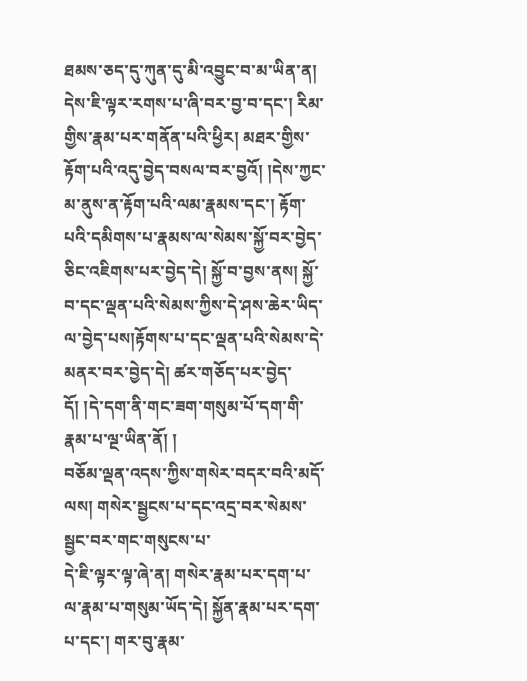ཐམས་ཅད་དུ་ཀུན་དུ་མི་འབྱུང་བ་མ་ཡིན་ན། དེས་ཇི་ལྟར་རགས་པ་ཞི་བར་བྱ་བ་དང་། རིམ་གྱིས་རྣམ་པར་གནོན་པའི་ཕྱིར། མཐར་གྱིས་རྟོག་པའི་འདུ་བྱེད་བསལ་བར་བྱའོ། །དེས་ཀྱང་མ་ནུས་ན་རྟོག་པའི་ལམ་རྣམས་དང་། རྟོག་པའི་དམིགས་པ་རྣམས་ལ་སེམས་སྐྱོ་བར་བྱེད་ཅིང་འཇིགས་པར་བྱེད་དེ། སྐྱོ་བ་བྱས་ནས། སྐྱོ་བ་དང་ལྡན་པའི་སེམས་ཀྱིས་དེ་ཤས་ཆེར་ཡིད་ལ་བྱེད་པས།རྟོགས་པ་དང་ལྡན་པའི་སེམས་དེ་མནར་བར་བྱེད་དེ། ཚར་གཅོད་པར་བྱེད་དོ། །དེ་དག་ནི་གང་ཟག་གསུམ་པོ་དག་གི་རྣམ་པ་ལྔ་ཡིན་ནོ། །
བཅོམ་ལྡན་འདས་ཀྱིས་གསེར་བདར་བའི་མདོ་ལས། གསེར་སྦྱངས་པ་དང་འདྲ་བར་སེམས་སྦྱང་བར་གང་གསུངས་པ་
དེ་ཇི་ལྟར་ལྟ་ཞེ་ན། གསེར་རྣམ་པར་དག་པ་ལ་རྣམ་པ་གསུམ་ཡོད་དེ། སྐྱོན་རྣམ་པར་དག་པ་དང་། གར་བུ་རྣམ་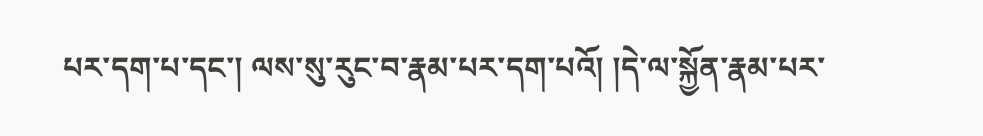པར་དག་པ་དང་། ལས་སུ་རུང་བ་རྣམ་པར་དག་པའོ། །དེ་ལ་སྐྱོན་རྣམ་པར་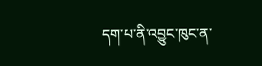དག་པ་ནི་འབྱུང་ཁུང་ན་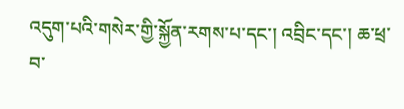འདུག་པའི་གསེར་གྱི་སྐྱོན་རགས་པ་དང་། འབྲིང་དང་། ཆ་ཕྲ་བ་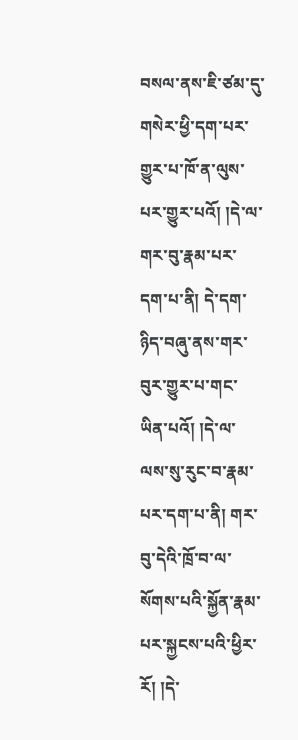བསལ་ནས་ཇི་ཙམ་དུ་གསེར་ཕྱི་དག་པར་གྱུར་པ་ཁོ་ན་ལུས་པར་གྱུར་པའོ། །དེ་ལ་གར་བུ་རྣམ་པར་དག་པ་ནི། དེ་དག་ཉིད་བཞུ་ནས་གར་བུར་གྱུར་པ་གང་ཡིན་པའོ། །དེ་ལ་ལས་སུ་རུང་བ་རྣམ་པར་དག་པ་ནི། གར་བུ་དེའི་ཁྲོ་བ་ལ་སོགས་པའི་སྐྱོན་རྣམ་པར་སྐྱངས་པའི་ཕྱིར་རོ། །དེ་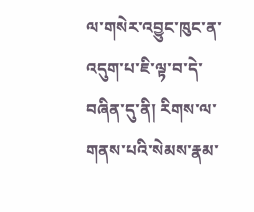ལ་གསེར་འབྱུང་ཁུང་ན་འདུག་པ་ཇི་ལྟ་བ་དེ་བཞིན་དུ་ནི། རིགས་ལ་གནས་པའི་སེམས་རྣམ་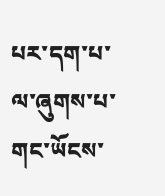པར་དག་པ་ལ་ཞུགས་པ་གང་ཡོངས་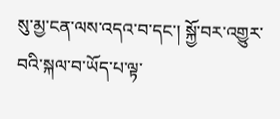སུ་མྱ་ངན་ལས་འདའ་བ་དང་། སྐྱོ་བར་འགྱུར་བའི་སྐལ་བ་ཡོད་པ་ལྟ་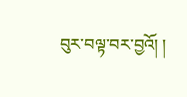བུར་བལྟ་བར་བྱའོ། །